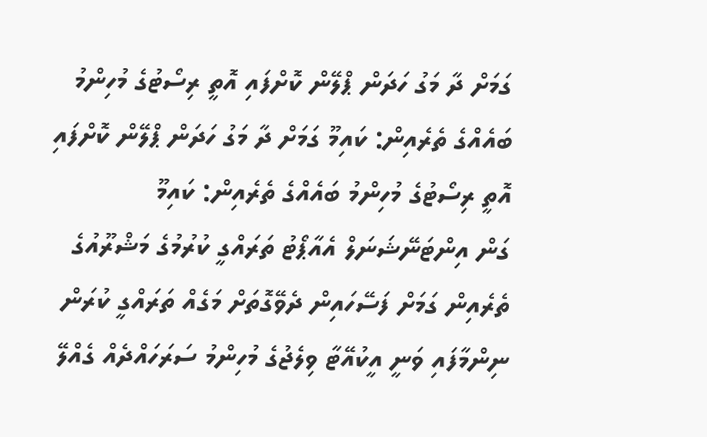ގަމަށް ދާ މަގު ހަދަން ޕްލޭން ކޮށްފައި އޮތީ ރިސޯޓުގެ މުހިންމު ބައެއްގެ ތެރެއިން: ކައިމޫ ގަމަށް ދާ މަގު ހަދަން ޕްލޭން ކޮށްފައި އޮތީ ރިސޯޓުގެ މުހިންމު ބައެއްގެ ތެރެއިން: ކައިމޫ
ގަން އިންޓަނޭޝަނަލް އެއާޕޯޓު ތަރައްގީ ކުރުމުގެ މަޝްރޫއުގެ ތެރެއިން ގަމަށް ފަސޭހައިން ދެވޭގޮތަށް މަގެއް ތަރައްގީ ކުރަން ނިންމާފައި ވަނީ އީކުއޭޓާ ވިލެޖުގެ މުހިންމު ސަރަހައްދެއް ގެއްލޭ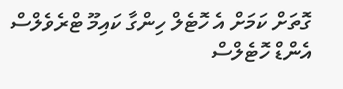ގޮތަށް ކަމަށް އެ ހޮޓެލް ހިންގާ ކައިމޫ ޓްރެވެލްސް އެންޑް ހޮޓެލްސް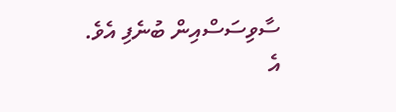ސާވިސަސްއިން ބުނެފި އެވެ.
އެ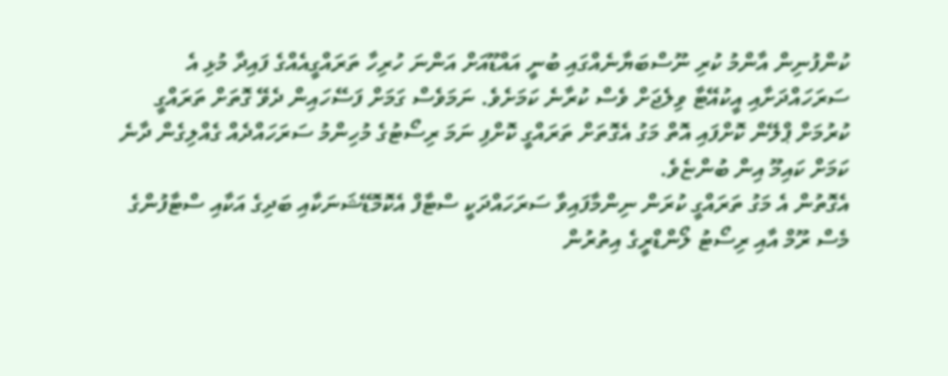ކުންފުނިން އާންމު ކުރި ނޫސްބަޔާނެއްގައި ބުނީ އައްޑޫއަށް އަންނަ ހުރިހާ ތަރައްގީއެއްގެ ފައިދާ މުޅި އެ ސަރަހައްދަށާއި އީކުއޭޓާ ވިލެޖަށް ވެސް ކުރާނެ ކަމަށެވެ. ނަމަވެސް ގަމަށް ފަސޭހައިން ދެވޭ ގޮތަށް ތަރައްގީ ކުރުމަށް ޕްލޭން ކޮށްފައި އޮތް މަގު އެގޮތަށް ތަރައްގީ ކޮށްފި ނަމަ ރިސޯޓުގެ މުހިންމު ސަރަހައްދެއް ގެއްލިގެން ދާނެ ކަމަށް ކައިމޫ އިން ބުންޏެވެ.
އެގޮތުން އެ މަގު ތަރައްގީ ކުރަން ނިންމާފައިވާ ސަރަހައްދަކީ ސްޓާފް އެކޮމޮޑޭޝަނަކާއި ބަދިގެ އަކާއި ސްޓާފުންގެ މެސް ރޫމް އާއި ރިސޯޓު ލޯންޑްރީގެ އިތުރުން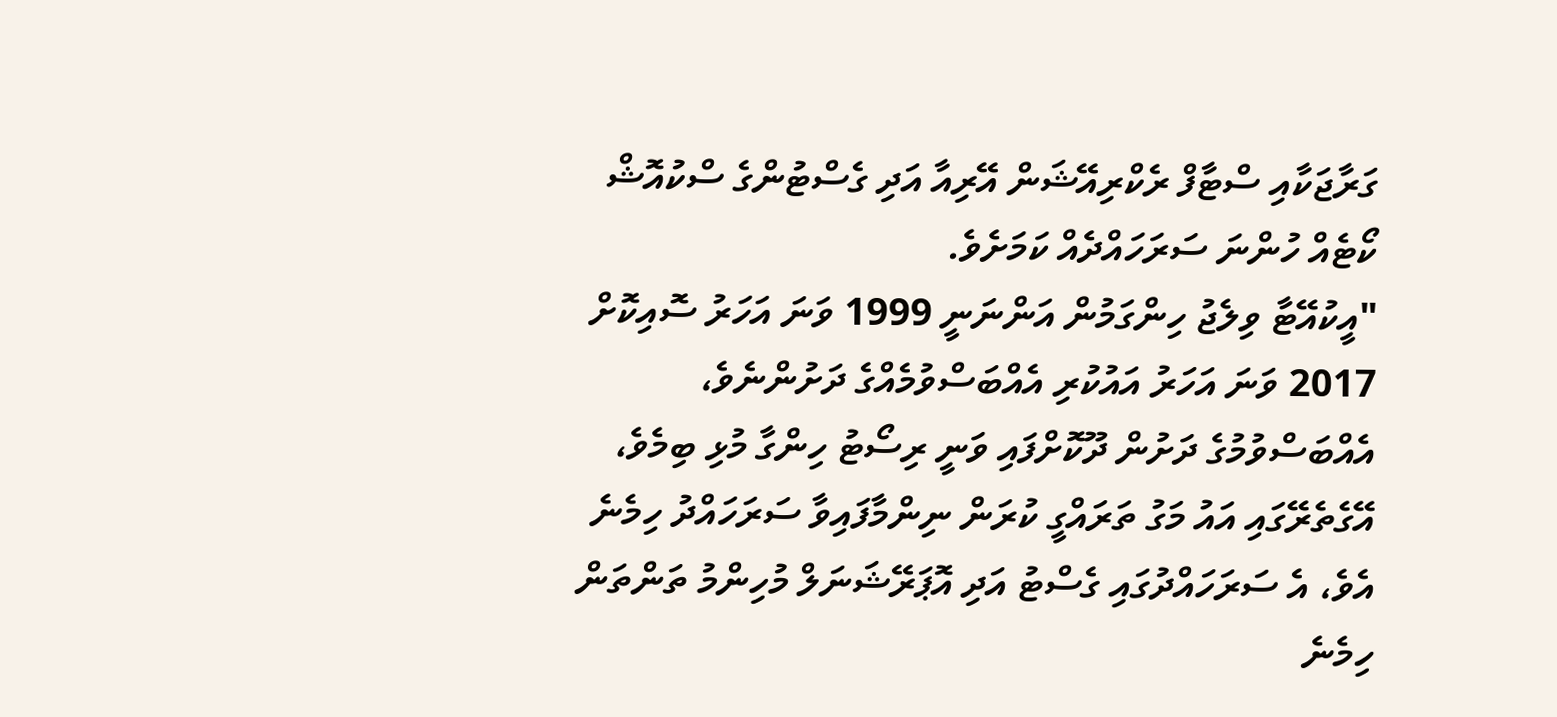ގަރާޖަކާއި ސްޓާފް ރެކްރިއޭޝަން އޭރިއާ އަދި ގެސްޓުންގެ ސްކުއޮޝް ކޯޓެއް ހުންނަ ސަރަހައްދެއް ކަމަށެވެ.
"އީކުއޭޓާ ވިލެޖު ހިންގަމުން އަންނަނީ 1999 ވަނަ އަހަރު ސޮއިކޮށް 2017 ވަނަ އަހަރު އައުކުރި އެއްބަސްވުމެއްގެ ދަށުންނެވެ، އެއްބަސްވުމުގެ ދަށުން ދޫކޮށްފައި ވަނީ ރިސޯޓު ހިންގާ މުޅި ބިމެވެ، އޭގެތެރޭގައި އައު މަގު ތަރައްގީ ކުރަން ނިންމާފައިވާ ސަރަހައްދު ހިމެނެ އެވެ، އެ ސަރަހައްދުގައި ގެސްޓު އަދި އޮޕަރޭޝަނަލް މުހިންމު ތަންތަން ހިމެނެ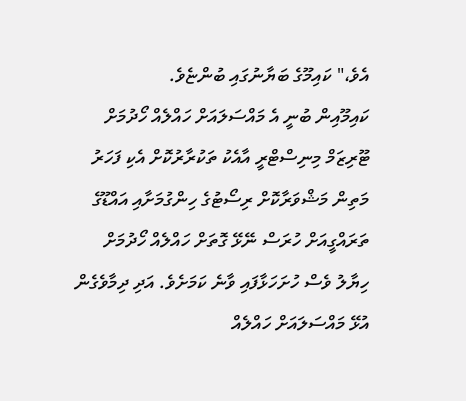އެވެ،" ކައިމޫގެ ބަޔާނުގައި ބުންޏެވެ.
ކައިމޫއިން ބުނީ އެ މައްސަލައަށް ހައްލެއް ހޯދުމަށް ޓޫރިޒަމް މިނިސްޓްރީ އާއެކު ތަކުރާރުކޮށް އެކި ފަހަރު މަތިން މަޝްވަރާކޮށް ރިސޯޓުގެ ހިންގުމަށާއި އައްޑޫގެ ތަރައްގީއަށް ހުރަސް ނޭޅޭ ގޮތަށް ހައްލެއް ހޯދުމަށް ހިޔާލު ވެސް ހުށަހަޅާފައި ވާނެ ކަމަށެވެ. އަދި ދިމާވެގެން އުޅޭ މައްސަލައަށް ހައްލެއް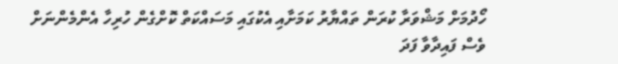ހޯދުމަށް މަޝްވަރާ ކުރަން ތައްޔާރު ކަމަށާއި އެކުގައި މަސައްކަތް ކޮށްގެން ހުރިހާ އެންމެންނަށް ވެސް ފައިދާވާ ފަދަ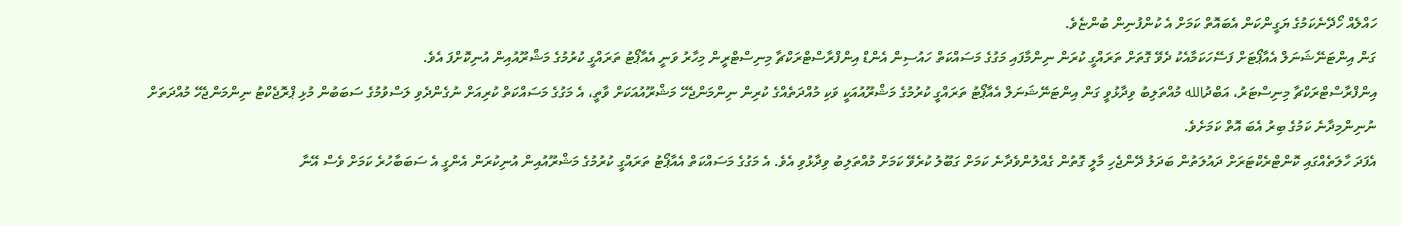ހައްލެއް ހޯދޭނެކަމުގެ ޔަގީންކަން އެބައޮތް ކަމަށް އެ ކުންފުނިން ބުންޏެވެ.
ގަން އިންޓަނޭޝަނަލް އެއާޕޯޓަށް ފަސޭހަކަމާއެކު ދެވޭ ގޮތަށް ތަރައްގީ ކުރަން ނިންމާފައި މަގުގެ މަސައްކަތް ހައުސިން އެންޑް އިންފްރާސްޓްރަކްޗާ މިނިސްޓްރީން މިހާރު ވަނީ އެއާޕޯޓު ތަރައްގީ ކުރުމުގެ މަޝްރޫއުއިން އުނިކޮށްފަ އެވެ.
އިންފްރާސްޓްރަކްޗާ މިނިސްޓަރު، އަބްދުالله މުއްތަލިބު ވިދާޅުވީ ގަން އިންޓަނޭޝަނަލް އެއާޕޯޓު ތަރައްގީ ކުރުމުގެ މަޝްރޫއުއަކީ ވަކި މުއްދަތެއްގެ ކުރިން ނިންމަންޖެހޭ މަޝްރޫއުއަކަށް ވާތީ، އެ މަގުގެ މަސައްކަތް ކުރިއަށް ނުގެންދެވި ލަސްވުމުގެ ސަބަބުން މުޅި ޕްރޮޖެކްޓު ނިންމަންޖެހޭ މުއްދަތަށް ނުނިންމިދާނެ ކަމުގެ ބިރު އެބަ އޮތް ކަމަށެވެ.
އެފަދަ ހާލަތެއްގައި ކޮންޓްރެކްޓަރަށް ދައުލަތުން ބަދަލު ދޭންޖެހި މާލީ ގޮތުން ގެއްލުންވެދާނެ ކަމަށް ގަބޫލު ކުރެވޭ ކަމަށް މުއްތަލިބު ވިދާޅުވި އެވެ. އެ މަގުގެ މަސައްކަތް އެއާޕޯޓު ތަރައްގީ ކުރުމުގެ މަޝްރޫއުއިން އުނިކުރަން އެންގީ އެ ސަބަބާހުރެ ކަމަށް ވެސް އޭނާ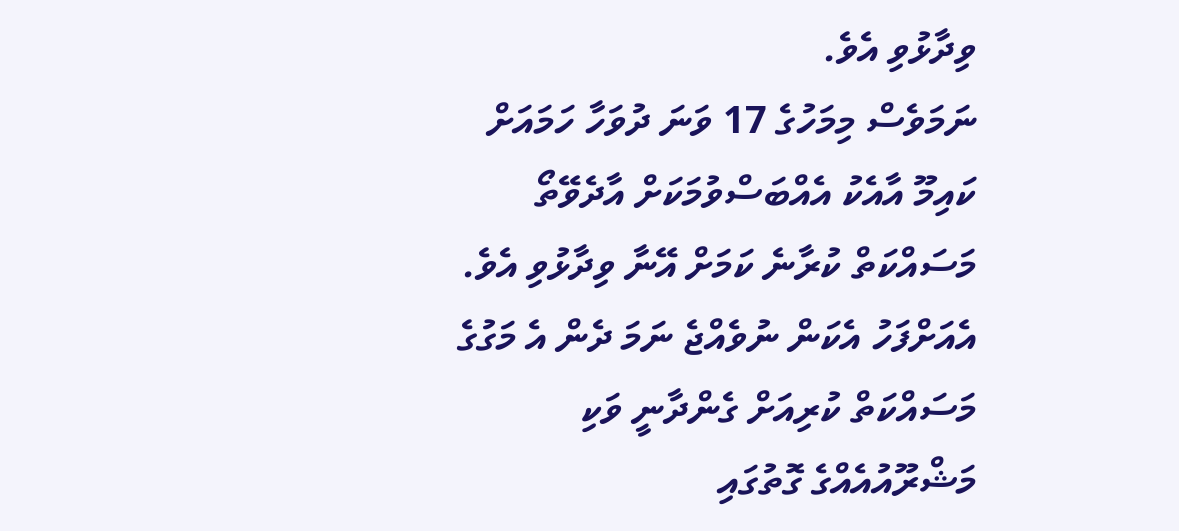ވިދާޅުވި އެވެ.
ނަމަވެސް މިމަހުގެ 17 ވަނަ ދުވަހާ ހަމައަށް ކައިމޫ އާއެކު އެއްބަސްވުމަކަށް އާދެވޭތޯ މަސައްކަތް ކުރާނެ ކަމަށް އޭނާ ވިދާޅުވި އެވެ. އެއަށްފަހު އެކަން ނުވެއްޖެ ނަމަ ދެން އެ މަގުގެ މަސައްކަތް ކުރިއަށް ގެންދާނީ ވަކި މަޝްރޫއުއެއްގެ ގޮތުގައި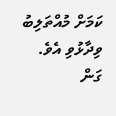ކަމަށް މުއްތަލިބު ވިދާޅުވި އެވެ.
ގަން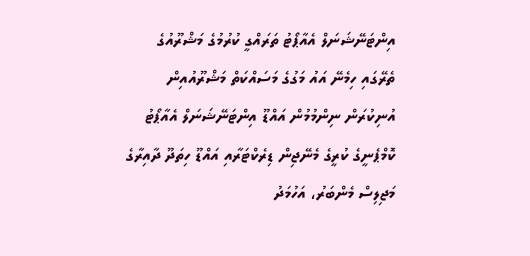އިންޓަނޭޝަނަލް އެއާޕޯޓު ތަރައްގީ ކުރުމުގެ މަޝްރޫއުގެ ތެރޭގައި ހިމެނޭ އައު މަގުގެ މަސައްކަތް މަޝްރޫއުއިން އުނިކުރަން ނިންމުމުން އައްޑޫ އިންޓަނޭޝަނަލް އެއާޕޯޓު ކޮމްޕެނީގެ ކުރީގެ މެނޭޖިން ޑިރެކްޓަރާއި އައްޑޫ ހިތަދޫ ދާއިރާގެ މަޖިލިސް މެންބަރު، އަހުމަދު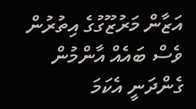އަޒާން މަރުޒޫގުގެ އިތުރުން ވެސް ބައެއް އާންމުން ގެންދަނީ އެކަމަ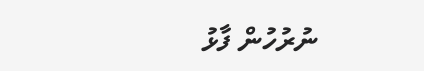ނުރުހުން ފާޅު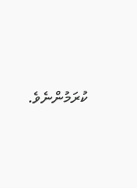ކުރަމުންނެވެ.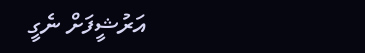އަރުޝީފަށް ނެގީ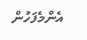އެންމެފަހުން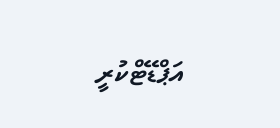އަޕްޑޭޓްކުރީ